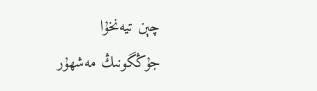چېن تيەنخۇا
جۇڭگونىڭ مەشھۇر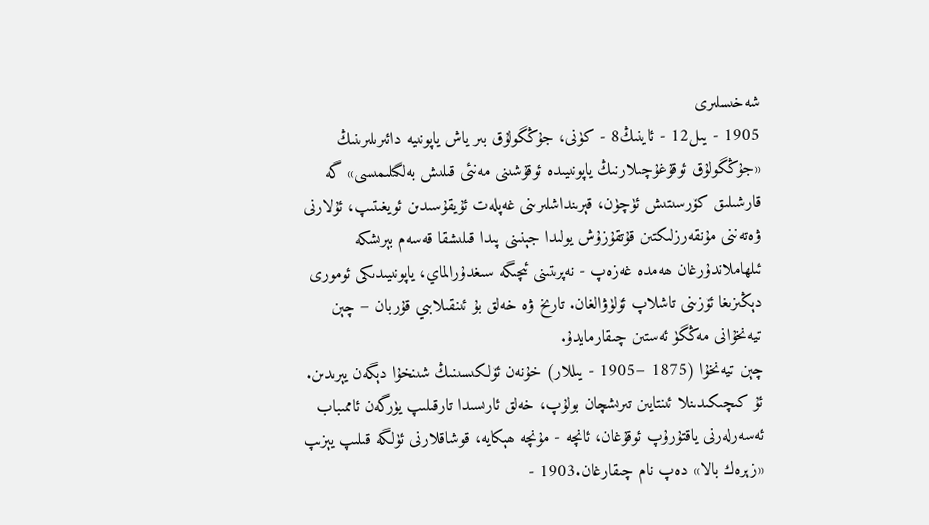شەخىسلىرى
1905 - يىل12 - ئاينىڭ8 - كۈنى، جۇڭگولۇق بىر ياش ياپونىيە دائىرىلىرىنىڭ «جۇڭگولۇق ئوقۇغۇچىلارنىڭ ياپونىيىدە ئوقۇشىنى مەنئى قىلىش بەلگىلىمىسى» گە قارشىلىق كۆرسىتىش ئۈچۈن، قېرىنداشلىرىنى غەپلەت ئۇيقۇسىدىن ئويغىتىپ، ئۇلارنى ۋەتەننى مۇنقەرزلىكتىن قۇتقۇزۇش يولىدا جېنىنى پىدا قىلىشقا قەسەم بېرىشكە ئىلھاملاندۇرغان ھەمدە غەزەپ - نەپرىتىنى ئىچىگە سىغدۇرالماي، ياپونىيىدىكى ئومورى دېڭىزىغا ئۆزىنى تاشلاپ ئۆلۈۋالغان. تارىخ ۋە خەلق بۇ ئىنقىلابىي قۇربان − چېن تيەنخۇانى مەڭگۈ ئەستىن چىقارمايدۇ.
چېن تيەنخۇا (1875 −1905 - يىللار) خۇنەن ئۆلكىسىنىڭ شىنخۇا دېگەن يېرىدىن. ئۇ كىچىكىدىنلا ئىنتايىن تىرىشچان بولۇپ، خەلق ئارىسىدا تارقىلىپ يۈرگەن ئاممىباب ئەسەرلەرنى ياقتۇرۇپ ئوقۇغان، ئانچە - مۇنچە ھېكايە، قوشاقلارنى ئۈلگە قىلىپ يېزىپ «زېرەك بالا» دەپ نام چىقارغان.1903 -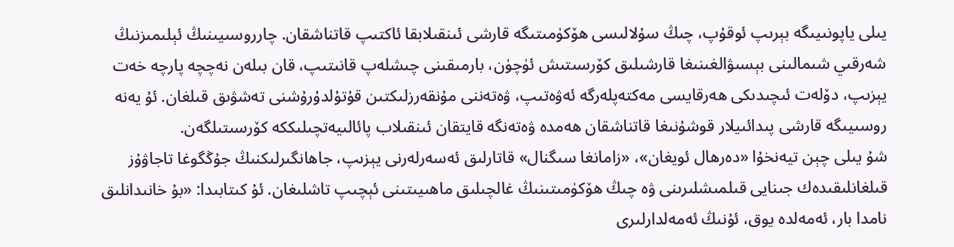يىلى ياپونىيىگە بېرىپ ئوقۇپ، چىڭ سۇلالىسى ھۆكۈمىتىگە قارشى ئىنقىلابقا ئاكتىپ قاتناشقان. چارروسىيىنىڭ ئېلىمىزنىڭ شەرقىي شىمالىنى بېسىۋالغىنىغا قارشىلىق كۆرسىتىش ئۈچۈن، بارمىقىنى چىشلەپ قانىتىپ، قان بىلەن نەچچە پارچە خەت يېزىپ، دۆلەت ئىچىدىكى ھەرقايسى مەكتەپلەرگە ئەۋەتىپ، ۋەتەننى مۇنقەرزلىكتىن قۇتۇلدۇرۇشنى تەشۋىق قىلغان. ئۇ يەنە روسىيىگە قارشى پىدائىيلار قوشۇنىغا قاتناشقان ھەمدە ۋەتەنگە قايتقان ئىنقىلاب پائالىيەتچىلىككە كۆرسىتىلگەن.
شۇ يىلى چېن تيەنخۇا «دەرھال ئويغان»، «زامانغا سىگنال» قاتارلىق ئەسەرلەرنى يېزىپ، جاھانگىرلىكنىڭ جۇڭگوغا تاجاۋۇز قىلغانلىقىدەك جىنايى قىلمىشلىرىنى ۋە چىڭ ھۆكۈمىتىنىڭ غالچىلىق ماھىيىتىنى ئېچىپ تاشلىغان. ئۇ كىتابىدا: «بۇ خانىدانلىق نامدا بار، ئەمەلدە يوق، ئۇنىڭ ئەمەلدارلىرى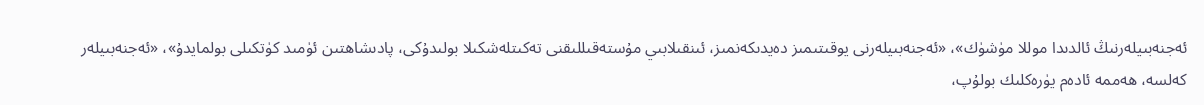ئەجنەبىيلەرنىڭ ئالدىدا موللا مۈشۈك»، «ئەجنەبىيلەرنى يوقىتىمىز دەيدىكەنمىز، ئىنقىلابىي مۇستەقىللىقنى تەكىتلەشكىلا بولىدۇكى، پادىشاھتىن ئۈمىد كۈتكىلى بولمايدۇ»، «ئەجنەبىيلەر كەلسە، ھەممە ئادەم يۈرەكلىك بولۇپ،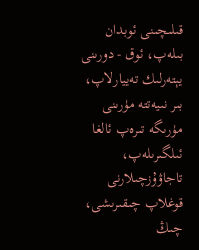قىلىچىنى ئوبدان بىلەپ، ئوق - دورىنى يېتەرلىك تەييارلاپ، بىر نىيەتتە مۈرىنى مۈرىگە تىرەپ ئالغا ئىلگىرىلەپ، تاجاۋۇزچىلارنى قوغلاپ چىقىرىشى، چىڭ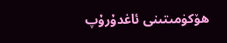ھۆكۈمىتىنى ئاغدۇرۇپ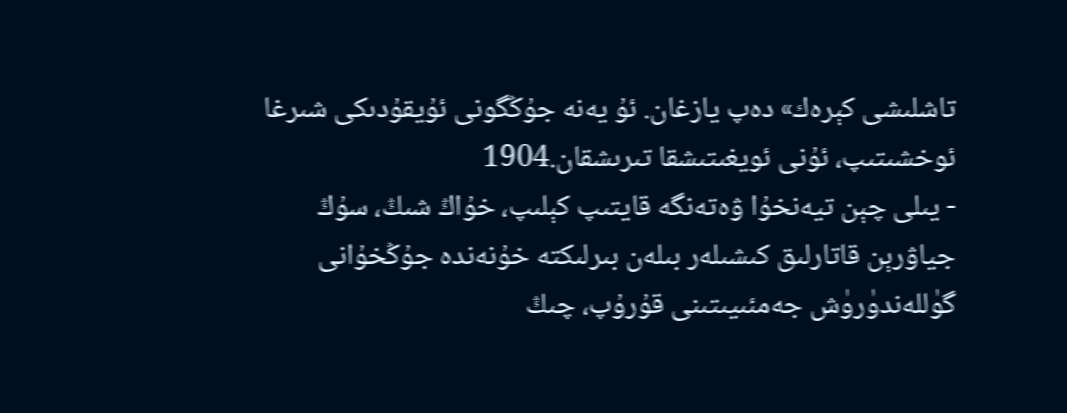تاشلىشى كېرەك» دەپ يازغان. ئۇ يەنە جۇڭگونى ئۇيقۇدىكى شىرغا ئوخشىتىپ، ئۇنى ئويغىتىشقا تىرىشقان.1904
- يىلى چېن تيەنخۇا ۋەتەنگە قايتىپ كېلىپ، خۇاڭ شىڭ، سۇڭ جياۋرېن قاتارلىق كىشىلەر بىلەن بىرلىكتە خۇنەندە جۇڭخۇانى گۈللەندۈرۈش جەمئىيىتىنى قۇرۇپ، چىڭ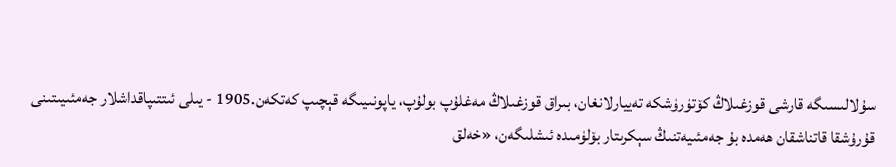سۇلالىسىگە قارشى قوزغىلاڭ كۆتۈرۈشكە تەييارلانغان، بىراق قوزغىلاڭ مەغلۇپ بولۇپ، ياپونىيىگە قېچىپ كەتكەن.1905 - يىلى ئىتتىپاقداشلار جەمئىيىتىنى قۇرۇشقا قاتناشقان ھەمدە بۇ جەمئىيەتنىڭ سېكرىتار بۆلۈمىدە ئىشلىگەن، «خەلق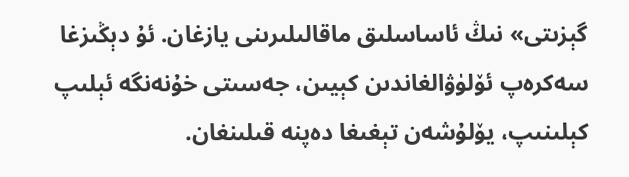گېزىتى» نىڭ ئاساسلىق ماقالىلىرىنى يازغان. ئۇ دېڭىزغا سەكرەپ ئۆلۈۋالغاندىن كېيىن، جەسىتى خۇنەنگە ئېلىپ كېلىنىپ، يۆلۇشەن تېغىغا دەپنە قىلىنغان.